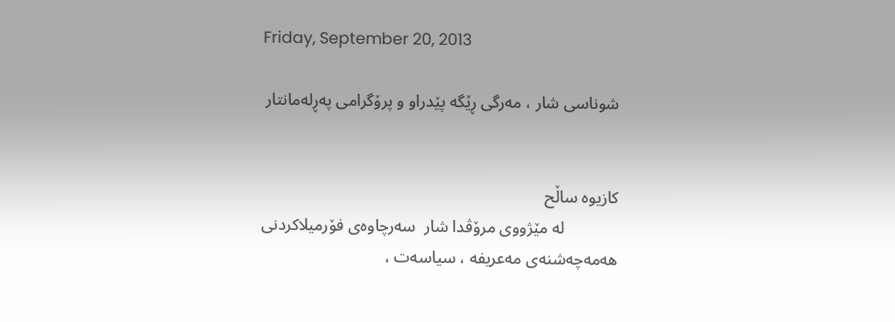Friday, September 20, 2013

شوناسی شار ، مەرگی ڕێگە پێدراو و پرۆگرامی پەڕلەمانتار


کازیوە ساڵح
             لە مێژووی مرۆڤدا شار  سەرچاوەی فۆرمیلاکردنی هەمەچەشنەی مەعریفە ، سیاسەت ،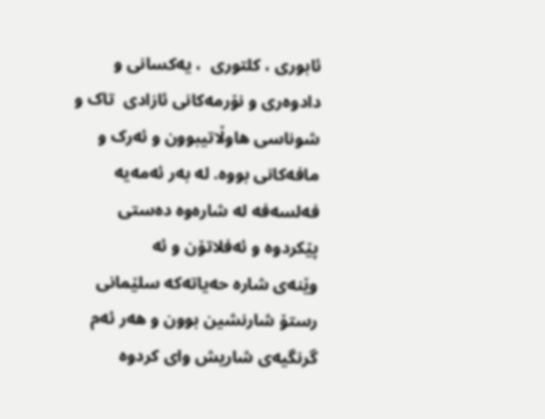ئابوری ، کلتوری  ، یەکسانی و دادوەری و نۆرمەکانی ئازادی  تاک و شوناسی هاوڵاتیبوون و ئەرک و مافەکانی بووە. لە بەر ئەمەیە فەلسەفە لە شارەوە دەستی پێکردوە و ئەفلاتۆن و ئە
وێنەی شارە حەیاتەکە سلێمانی
رستۆ شارنشین بوون و هەر ئەم گرنگیەی شاریش وای کردوە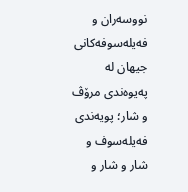نووسەران و فەیلەسوفەکانی جیهان لە پەیوەندی مرۆڤ و شار؛ پویەندی فەیلەسوف و شار و شار و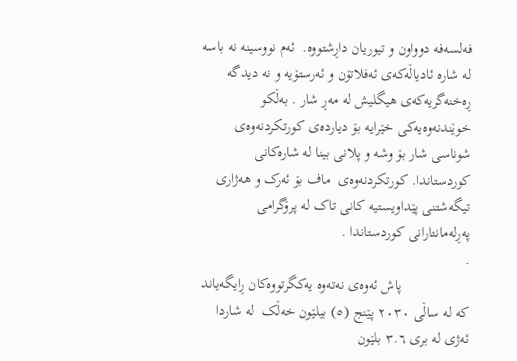فەلسەفە دوواون و تیوریان داڕشتووە.  ئەم نووسینە نە باسە لە شارە ئادیاڵەکەی ئەفلاتۆن و ئەرستۆیە و نە دیدگە ڕەخنەگریەکەی هیگلیش لە مەڕ شار . بەڵکو خوێندنەوەیەکی خێرایە بۆ دیاردەی کورتکردنەوەی شوناسی شار بۆ وشە و پلانی بینا لە شارەکانی کوردستاندا. کورتکردنەوەی  ماف بۆ ئەرک و هەژاری تیگەشتنی پێداویستیە کانی تاک لە پرۆگرامی پەڕلەمانتارانی کوردستاندا .                                                           .
                  پاش ئەوەی نەتەوە یەکگرتووەکان ڕایگەیاند کە لە ساڵی ٢٠٣٠ پێنج (٥) بیلێون خەڵک  لە شاردا ئەژی لە بری ٣.٦ بلێون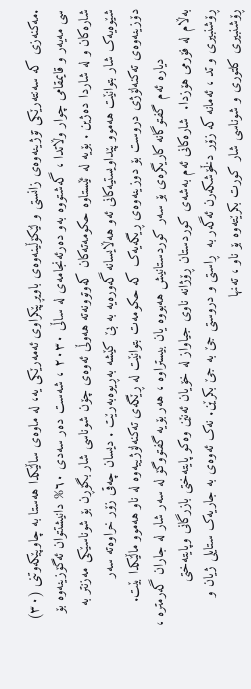.مەکنەزی کە سەنتەرێکی تۆژینەوەی زانستی و لێکۆڵینەوەی باويڕپێکراوی ئەمەرێکی یە، لە ماوەی ساڵێکدا هەستا بە چاوپێکەوتنی (٣٠) سی مەیەر و قایمقامی چوار وڵاتدا ، گەشتووە بەو دەرئەنجامەی لە ساڵی ٢٠٣٠ ، شەست دەر سەدی ٦٠% دانیشتتوان ئەگۆزینەوە بۆ شارەکان و لە شاردا دەژین . بۆیە لە ئێستاوە حکومەتەکان کەوتوونەتە هەوڵی ئەوەی چۆن شوناسی شار بگۆڕن بۆ شوناسێکی مەزنتر بە شێوەیەک شار بتوانێت هەموو پێداویستیەکانی ئەو هەڵایسانە گەورەیە بە بێ کێشە بەڕیوەبەرێت . دیسان چەقی زۆر خراوەتە سەر دۆزینەوەی تەکنەلۆژی دروست بۆ دوزینەوەی ڕیگەیەک کە حکومەت بتوانێت لە ڕێگەی تەکنەلۆژییەوە لە ناو هەموو ماڵێکدا بێت.
            دیارە ئەم گفتوگانە کاریگرەی بۆ سەر کوردستانیش هەبووە یان بیستراوە ، هەر بۆیە گفتووگۆ لە سەر شار لە جاران گەرمترە ، بەڵام لە فۆرمی هۆزدا.  شارەکانی ئەم بەشەی کوردستان ڕۆژانە ناوی جیاواز لە خۆیان ئەنێن وەکو پایتەختی بازرگانی وپایتەختی  ڕۆشنبیری و تد ، ئەمانە کە زۆر دڵخۆشکەرن ئەگەر بە  ڕاستی و دروستی جێ بە جێ بکرێن. نەک ئەوەی بە جاریەک ستایلی ژیان و ڕۆشنبیری کلتوری و شوناسی شار کورت بکرێتەوە بۆ ناو ، تەنها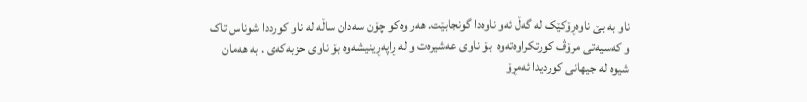ناو بە بێ ناوەڕۆکێک لە گەڵ ئەو ناوەدا گونجابێت. هەر وەکو چۆن سەدان ساڵە لە ناو کورددا شوناس تاک و کەسیەتی مرۆڤ کورتکراوەتەوە  بۆ ناوی عەشیرەت و لە ڕاپەڕینیشەوە بۆ ناوی حزبەکەی . بە هەمان شیوە لە جیهانی کوردیدا ئەمڕۆ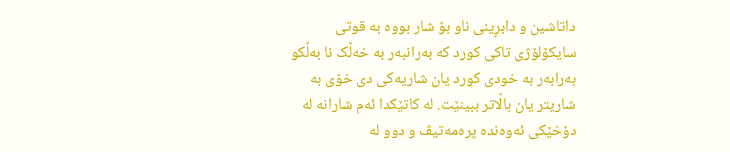داتاشین و دابڕینی ناو بۆ شار بووە بە قوتی سایکۆلۆژی تاکی کورد کە بەرانبەر بە خەڵک نا بەڵکو بەرابەر بە خودی کورد یان شاریەکی دی خۆی بە شاریتر یان باڵاتر ببینێت. لە کاتێکدا ئەم شارانە لە دۆخێکی ئەوەندە پرەمەتیڤ و دوو لە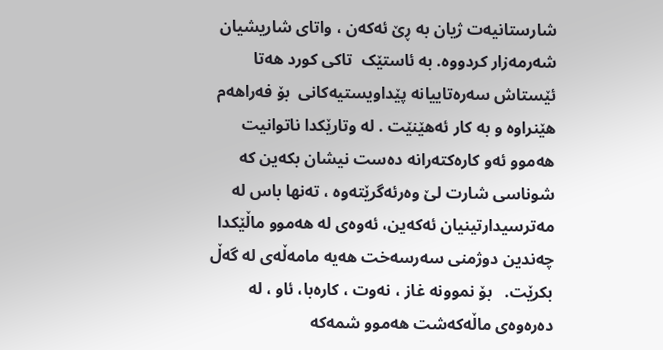شارستانیەت ژیان بە ڕێ ئەکەن ، واتای شاریشیان شەرمەزار کردووە. بە ئاستێک  تاکی کورد هەتا ئێستاش سەرەتاییانە پێداویستیەکانی  بۆ فەراهەم هێنراوە و بە کار ئەهێنێت . لە وتارێکدا ناتوانیت هەموو ئەو کارەکتەرانە دەست نیشان بکەین کە شوناسی شارت لێ وەرئەگرێتەوە ، تەنها باس لە مەترسیدارتینیان ئەکەین، ئەوەی لە هەموو ماڵێکدا چەندین دوژمنی سەرسەخت هەیە مامەڵەی لە گەڵ بکرێت.   بۆ نموونە غاز ، نەوت ، کارەبا، ئاو ، لە دەرەوەی ماڵەکەشت هەموو شمەکە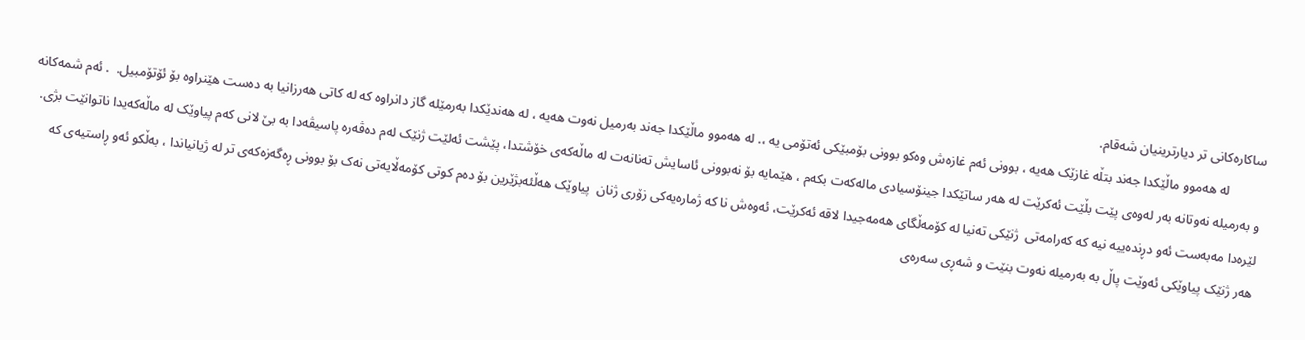ساکارەکانی تر دیارترینیان شەقام.
          لە هەموو ماڵێکدا جەند بتڵە غازێک هەیە ، بوونی ئەم غازەش وەکو بوونی بۆمبێکی ئەتۆمی یە ،. لە هەموو ماڵێکدا جەند بەرمیل نەوت هەیە ، لە هەندێکدا بەرمێلە گاز دانراوە کە لە کاتی هەرزانیا بە دەست هێنراوە بۆ ئۆتۆمبیل.  . ئەم شمەکانە و بەرمیلە نەوتانە بەر لەوەی پێت بڵێت ئەکرێت لە هەر ساتێکدا جینۆسیادی مالەکەت بکەم ، هێمایە بۆ نەبوونی ئاسایش تەنانەت لە ماڵەکەی خۆشتدا، پێشت ئەلێت ژنێک لەم دەڤەرە پاسیڤەدا بە بێ لانی کەم پیاوێک لە ماڵەکەیدا ناتوانێت بژی.  لێرەدا مەبەست ئەو دڕندەییە نیە کە کەرامەتی  ژنێکی تەنیا لە کۆمەڵگای هەمەجیدا لاقە ئەکرێت، ئەوەش نا کە ژمارەیەکی زۆری ژنان  پیاوێک هەڵئەبژێرین بۆ دەم کوتی کۆمەڵایەتی نەک بۆ بوونی ڕەگەزەکەی تر لە ژیانیاندا ، بەڵکو ئەو ڕاستیەی کە هەر ژنێک پیاوێکی ئەوێت پاڵ بە بەرمیلە نەوت بنێت و شەڕی سەرەی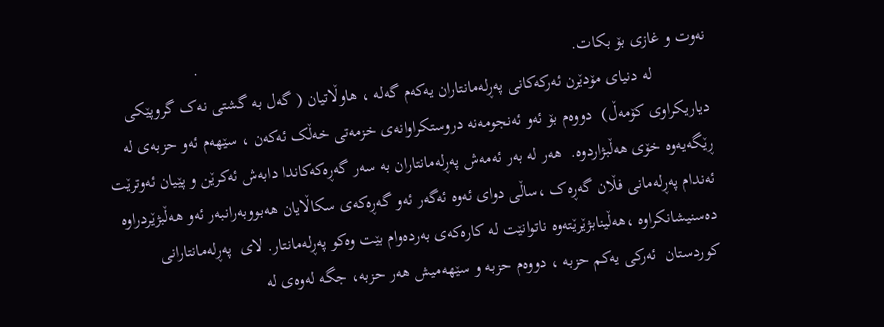نەوت و غازی بۆ بکات.                                                                                       .
             لە دنیای مۆدێرن ئەرکەکانی پەڕلەمانتاران یەکەم گەلە ، هاوڵاتیان ( گەل بە گشتی نەک گروپێکی دیاریکراوی کۆمەڵ)  دووەم بۆ ئەو ئەنجومەنە دروستکراوانەی خزمەتی خەڵک ئەکەن ، سێهەم ئەو حزبەی لە ڕێگەیەوە خۆی هەڵبژاردوە.  هەر لە بەر ئەمەش پەڕلەمانتاران بە سەر گەڕەکەکاندا دابەش ئەکرێن و پێیان ئەوترێت ئەندام پەڕلەمانی فڵان گەڕەک ،ساڵی دوای ئەوە ئەگەر ئەو گەڕەکەی سکاڵایان هەبووبەرانبەر ئەو هەڵبژێردراوە دەسنیشانکراوە ،هەڵینابژێرێتەوە ناتوانێت لە کارەکەی بەردەوام بێت وەکو پەڕلەمانتار. لای  پەڕلەمانتارانی کوردستان  ئەرکی یەکم حزبە ، دووەم حزبە و سێهەمیش هەر حزبە، جگە لەوەی لە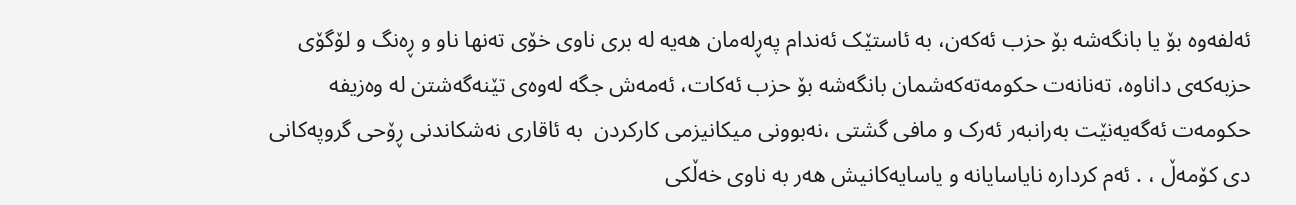ئەلفەوە بۆ یا بانگەشە بۆ حزب ئەکەن، بە ئاستێک ئەندام پەڕلەمان هەیە لە بری ناوی خۆی تەنها ناو و ڕەنگ و لۆگۆی حزبەکەی داناوە، تەنانەت حکومەتەکەشمان بانگەشە بۆ حزب ئەکات، ئەمەش جگە لەوەی تێنەگەشتن لە وەزیفە حکومەت ئەگەیەنێت بەرانبەر ئەرک و مافی گشتی ،نەبوونی میکانیزمی کارکردن  بە ئاقاری نەشکاندنی ڕۆحی گروپەکانی دی کۆمەڵ ، . ئەم کردارە نایاسایانە و یاسایەکانیش هەر بە ناوی خەڵکی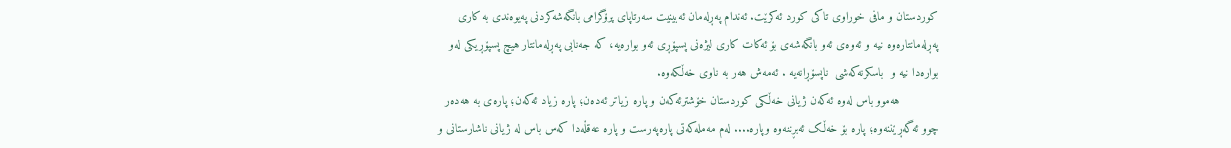کوردستان و مافی خوراوی تاکی کورد ئەکرێت. ئەندام پەڕلەمان ئەبینیت سەرتاپای پرۆگرامی بانگەشەکردنی پەیوەندی بە کاری پەڕلەمانتارەوە نیە و ئەوەی ئەو بانگەشەی بۆ ئەکات کاری لیژەنی پسپۆڕی ئەو بوارەیە، کە جەنابی پەڕلەمانتار هیچ پسپۆڕیکی لەو بوارەدا نیە و  باسکرنەکەشی  ناپسۆڕانەیە . ئەمەش هەر بە ناوی خەڵکەوە.
           هەموو باس لەوە ئەکەن ژیانی خەڵکی کوردستان خۆشترئەکەن و پارە زیاتر ئەدەن؛ پارە زیاد ئەکەن؛ پارەی بە هەدەر چوو ئەگەڕێننەوە؛ پارە بۆ خەڵک ئەبڕننەوە وپارە.... لەم مەملەکەتی پارەپەرست و پارە عەقڵەدا کەس باس لە ژیانی ناشارستانی و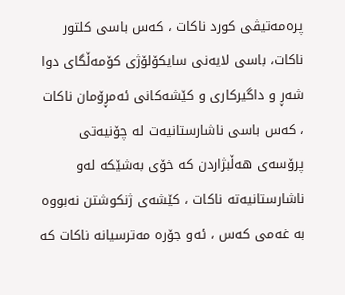پرەمەتیڤی کورد ناکات ، کەس باسی کلتور ناکات، باسی لایەنی سایکۆلۆژی کۆمەڵگای دوا شەڕ و داگیرکاری و کێشەکانی ئەمڕۆمان ناکات ، کەس باسی ناشارستانیەت لە چۆنیەتی پرۆسەی هەڵبژاردن کە خۆی بەشێکە لەو ناشارستانیەتە ناکات ، کێشەی ژنکوشتن نەبووە بە غەمی کەس ، ئەو جۆرە مەترسیانە ناکات کە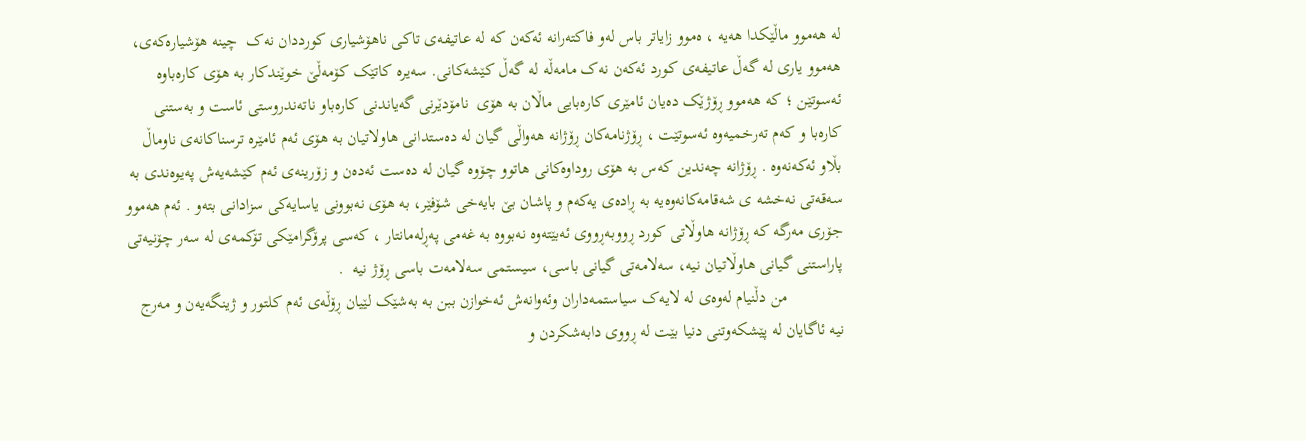لە هەموو ماڵێکدا هەیە ، ەموو زایاتر باس لەو فاکتەرانە ئەکەن کە لە عاتیفەی تاکی ناهۆشیاری کورددان نەک  چینە هۆشیارەکەی، هەموو یاری لە گەڵ عاتیفەی کورد ئەکەن نەک مامەڵە لە گەڵ کێشەکانی. سەیرە کاتێک کۆمەڵێ خوێندکار بە هۆی کارەباوە ئەسوتێن ؛ کە هەموو ڕۆژێک دەیان ئامێری کارەبایی ماڵان بە هۆی  نامۆدێرنی گەیاندنی کارەباو ناتەندروستی ئاست و بەستنی کارەبا و کەم تەرخمیەوە ئەسوتێت ، ڕۆژنامەکان ڕۆژانە هەواڵی گیان لە دەستدانی هاولاتیان بە هۆی ئەم ئامێرە ترسناکانەی ناوماڵ بڵاو ئەکەنەوە . ڕۆژانە چەندین کەس بە هۆی روداوەکانی هاتوو چۆوە گیان لە دەست ئەدەن و زۆرینەی ئەم کێشەیەش پەیوەندی بە سەقەتی نەخشە ی شەقامەکانەوەیە بە ڕادەی یەکەم و پاشان بێ بایەخی شۆفێر، بە هۆی نەبوونی یاسایەکی سزادانی بتەو . ئەم هەموو جۆری مەرگە کە ڕۆژانە هاوڵاتی کورد ڕووبەڕووی ئەبێتەوە نەبووە بە غەمی پەڕلەمانتار ، کەسی پرۆگرامێکی تۆکمەی لە سەر چۆنیەتی پاراستنی گیانی هاوڵاتیان نیە، سەلامەتی گیانی باسی، سیستمی سەلامەت باسی ڕۆژ نیە  .
             من دڵنیام لەوەی لە لایەک سیاستمەداران وئەوانەش ئەخوازن ببن بە بەشێک لێیان ڕۆڵەی ئەم کلتور و ژینگەیەن و مەرج نیە ئاگایان لە پێشکەوتنی دنیا بێت لە ڕووی دابەشکردن و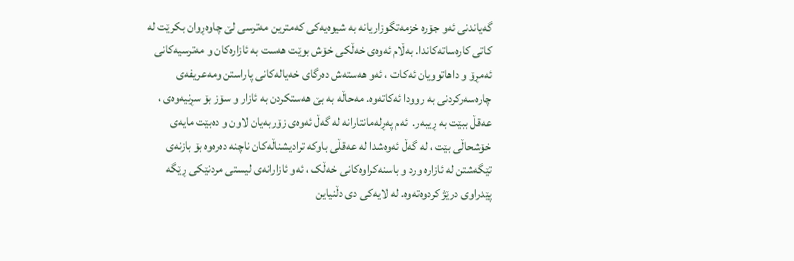گەیاندنی ئەو جۆرە خزمەتگوزاریانە بە شیوەیەکی کەمترین مەترسی لێ چاوەڕوان بکرێت لە کاتی کارەساتەکاندا. بەڵام ئەوەی خەڵکی خۆش بوێت هەست بە ئازارەکان و مەترسیەکانی ئەمڕۆ و داهاتوویان ئەکات ، ئەو هەستەش دەرگای خەیالەکانی پاراستن ومەعریفەی چارەسەرکردنی بە روودا ئەکاتەوە. مەحاڵە بە بێ هەستکردن بە ئازار و سۆز بۆ سڕنیەوەی ، عەقڵ ببێت بە ڕیبەر.  ئەم پەڕلەمانتارانە لە گەڵ ئەوەی زۆربەیان لاون و دەبێت مایەی خۆشحاڵی بێت ، لە گەڵ ئەوەشدا لە عەقڵی باوکە ترادیشناڵەکان ناچنە دەرەوە بۆ بازنەی تێگەشتن لە ئازارە ورد و باسنەکراوەکانی خەڵک ، ئەو ئازارانەی لیستی مردنێکی ڕێگە پێدراوی درێژ کردوەتەوە. لە لایەکی دی دڵنیاین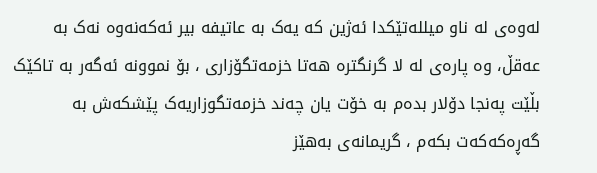لەوەی لە ناو میللەتێکدا ئەژین کە یەک بە عاتیفە بیر ئەکەنەوە نەک بە عەقڵ، وە پارەی لە لا گرنگترە هەتا خزمەتگۆزاری ، بۆ نموونە ئەگەر بە تاکێک بڵێت پەنجا دۆلار بدەم بە خۆت یان چەند خزمەتگوزاریەک پێشکەش بە گەڕەکەکەت بکەم ، گریمانەی بەهێز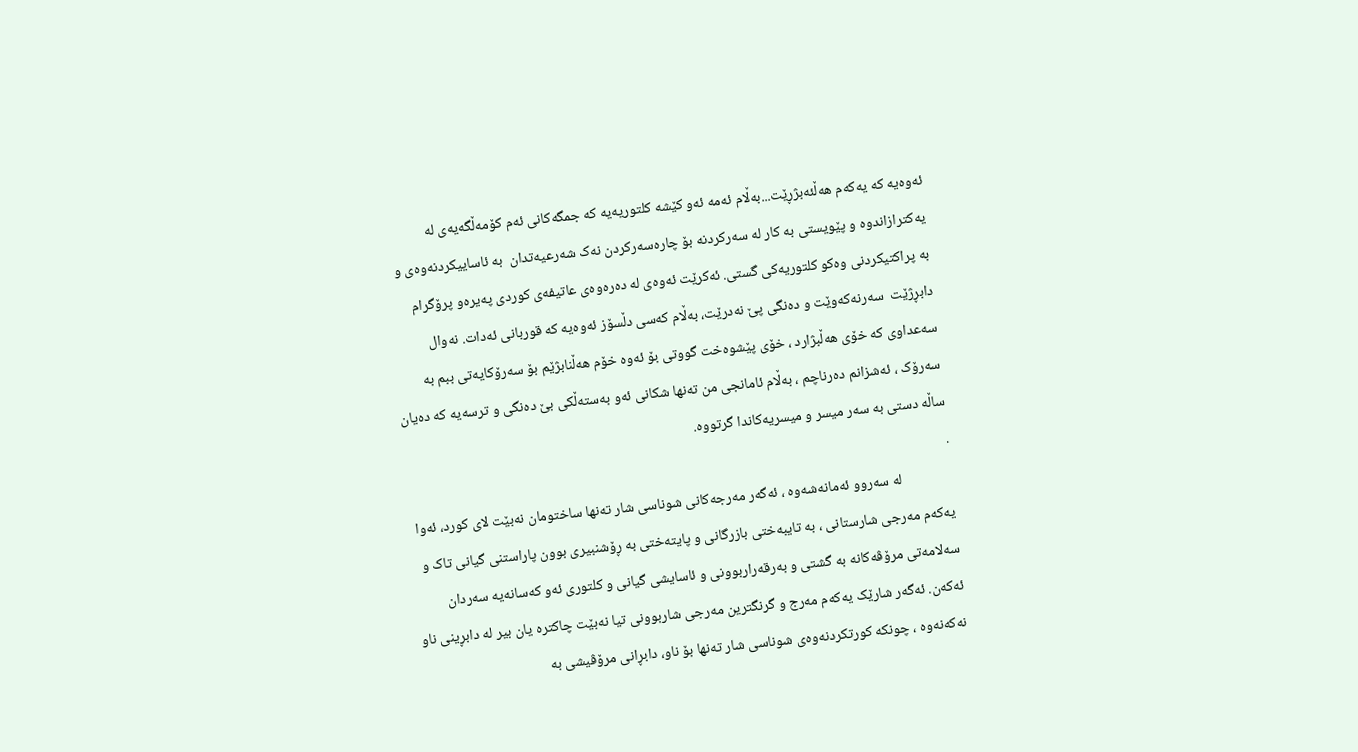ئەوەیە کە یەکەم هەڵئەبژڕێت...بەڵام ئەمە ئەو کێشە کلتوریەیە کە جمگەکانی ئەم کۆمەڵگەیەی لە یەکترازاندوە و پێویستی بە کار لە سەرکردنە بۆ چارەسەرکردن نەک شەرعیەتدان  بە ئاساییکردنەوەی و بە پراکتیکردنی وەکو کلتوریەکی گستی. ئەکرێت ئەوەی لە دەرەوەی عاتیفەی کوردی پەیرەو پرۆگرام دابڕژێت  سەرنەکەوێت و دەنگی پێ نەدرێت، بەڵام کەسی دڵسۆز ئەوەیە کە قوربانی ئەدات. نەوال سەعداوی کە خۆی هەڵبژارد ، خۆی پێشوەخت گووتی بۆ ئەوە خۆم هەڵنابژێم بۆ سەرۆکایەتی ببم بە سەرۆک ، ئەشزانم دەرناچم ، بەڵام ئامانجی من تەنها شکانی ئەو بەستەڵکی بێ دەنگی و ترسەیە کە دەیان ساڵە دستی بە سەر میسر و میسریەکاندا گرتووە.                                                                                           .
               لە سەروو ئەمانەشەوە ، ئەگەر مەرجەکانی شوناسی شار تەنها ساختومان نەبێت لای کورد، ئەوا یەکەم مەرجی شارستانی ، بە تایبەختی بازرگانی و پایتەختی بە ڕۆشنبیری بوون پاراستنی گیانی تاک و سەلامەتی مرۆڤەکانە بە گشتی و بەرقەراربوونی و ئاسایشی گیانی و کلتوری ئەو کەسانەیە سەردان ئەکەن. ئەگەر شارێک یەکەم مەرج و گرنگترین مەرجی شاربوونی تیا نەبێت چاکترە یان بیر لە دابڕینی ناو نەکەنەوە ، چونکە کورتکردنەوەی شوناسی شار تەنها بۆ ناو، دابڕانی مرۆڤیشی بە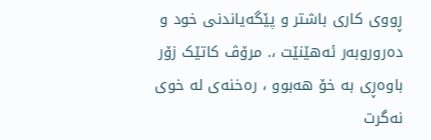ڕووی کاری باشتر و پێگەیاندنی خود و دەروروبەر ئەهێنێت ،. مرۆڤ کاتێک زۆر باوەڕی بە خۆ هەبوو ، رەخنەی لە خوی نەگرت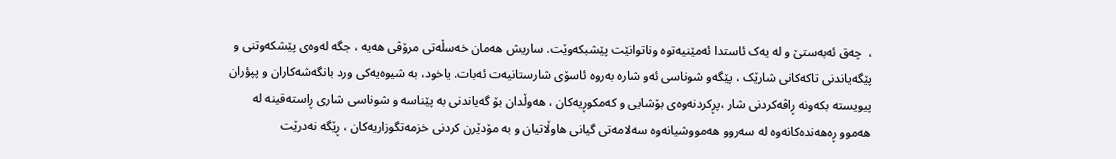،  چەق ئەبەستێ و لە یەک ئاستدا ئەمێنیەتوە وناتوانێت پێشبکەوێت. ساریش هەمان خەسڵەتی مرۆڤی هەیە ، جگە لەوەی پێشکەوتنی و پێگەیاندنی تاکەکانی شارێک ، پێگەو شوناسی ئەو شارە بەروە ئاسۆی شارستانیەت ئەبات. یاخود، بە شیوەیەکی ورد بانگەشەکاران و پپؤران  پیویستە بکەونە ڕاڤەکردنی شار ،پڕکردنەوەی بۆشایی و کەمکوڕیەکان ، هەوڵدان بۆ گەیاندنی بە پێناسە و شوناسی شاری ڕاستەقینە لە هەموو ڕەهەندەکانەوە لە سەروو هەمووشیانەوە سەلامەتی گیانی هاوڵاتیان و بە مۆدێرن کردنی خزمەتگوزاریەکان ، ڕێگە نەدرێت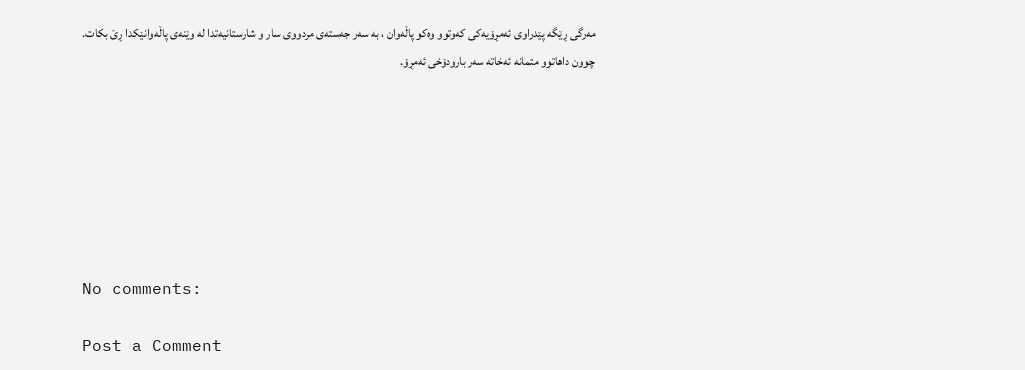مەرگی ڕێگە پێدراوی ئەمڕۆیەکی کەوتوو وەکو پاڵەوان ، بە سەر جەستەی مردووی سار و شارستانیەتدا لە وێنەی پاڵەوانێکدا ڕێ بکات. چوون داهاتوو متمانە ئەخاتە سەر بارودۆخی ئەمڕۆ.







No comments:

Post a Comment